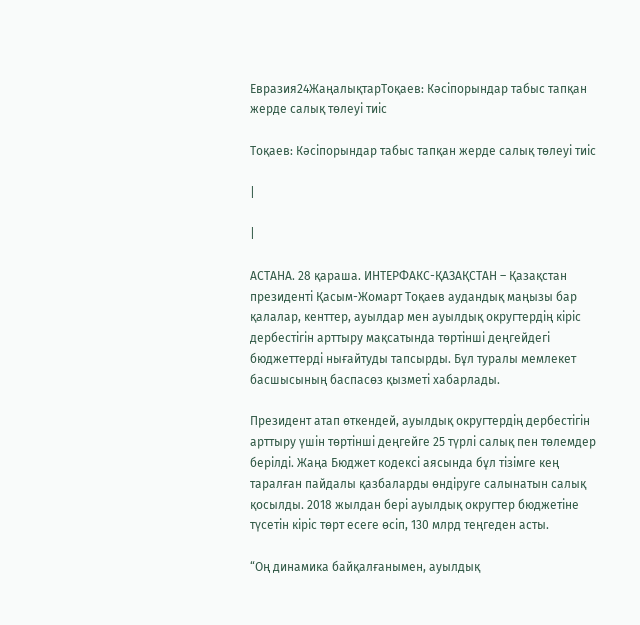Евразия24ЖаңалықтарТоқаев: Кәсіпорындар табыс тапқан жерде салық төлеуі тиіс

Тоқаев: Кәсіпорындар табыс тапқан жерде салық төлеуі тиіс

|

|

АСТАНА. 28 қараша. ИНТЕРФАКС-ҚАЗАҚСТАН – Қазақстан президенті Қасым-Жомарт Тоқаев аудандық маңызы бар қалалар, кенттер, ауылдар мен ауылдық округтердің кіріс дербестігін арттыру мақсатында төртінші деңгейдегі бюджеттерді нығайтуды тапсырды. Бұл туралы мемлекет басшысының баспасөз қызметі хабарлады.

Президент атап өткендей, ауылдық округтердің дербестігін арттыру үшін төртінші деңгейге 25 түрлі салық пен төлемдер берілді. Жаңа Бюджет кодексі аясында бұл тізімге кең таралған пайдалы қазбаларды өндіруге салынатын салық қосылды. 2018 жылдан бері ауылдық округтер бюджетіне түсетін кіріс төрт есеге өсіп, 130 млрд теңгеден асты.

“Оң динамика байқалғанымен, ауылдық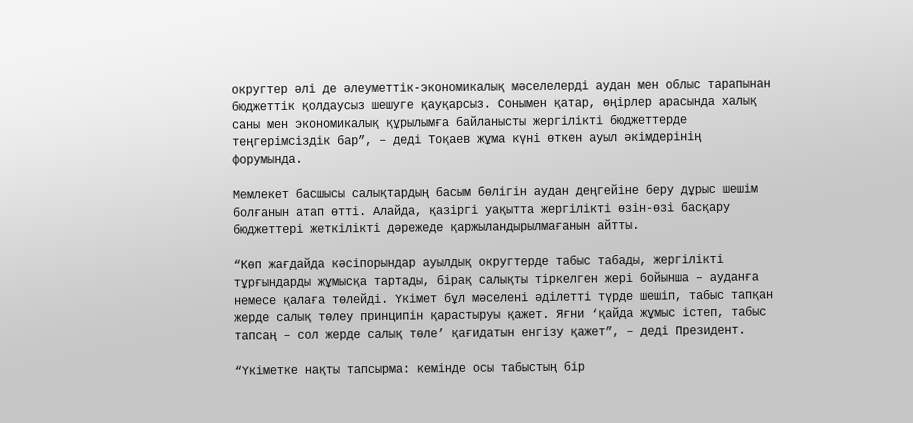округтер әлі де әлеуметтік-экономикалық мәселелерді аудан мен облыс тарапынан бюджеттiк қолдаусыз шешуге қауқарсыз. Сонымен қатар, өңірлер арасында халық саны мен экономикалық құрылымға байланысты жергілікті бюджеттерде теңгерімсіздік бар”, – деді Тоқаев жұма күні өткен ауыл әкімдерінің форумында.

Мемлекет басшысы салықтардың басым бөлігін аудан деңгейіне беру дұрыс шешім болғанын атап өтті. Алайда, қазіргі уақытта жергілікті өзін-өзі басқару бюджеттері жеткілікті дәрежеде қаржыландырылмағанын айтты.

“Көп жағдайда кәсіпорындар ауылдық округтерде табыс табады, жергілікті тұрғындарды жұмысқа тартады, бірақ салықты тіркелген жері бойынша – ауданға немесе қалаға төлейді. Үкімет бұл мәселені әділетті түрде шешіп, табыс тапқан жерде салық төлеу принципін қарастыруы қажет. Яғни ‘қайда жұмыс істеп, табыс тапсаң – сол жерде салық төле’ қағидатын енгізу қажет”, – деді Президент.

“Үкіметке нақты тапсырма: кемінде осы табыстың бір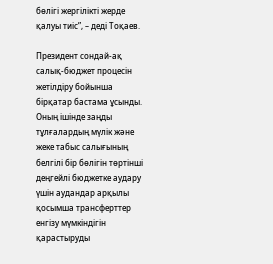бөлігі жергілікті жерде қалуы тиіс”, – деді Тоқаев.

Президент сондай-ақ салық-бюджет процесін жетілдіру бойынша бірқатар бастама ұсынды. Оның ішінде заңды тұлғалардың мүлік және жеке табыс салығының белгілі бір бөлігін төртінші деңгейлі бюджетке аудару үшін аудандар арқылы қосымша трансферттер енгізу мүмкіндігін қарастыруды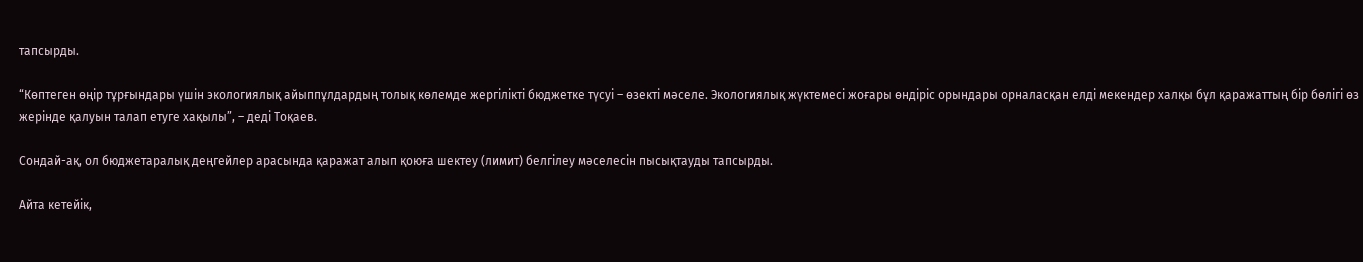тапсырды.

“Көптеген өңір тұрғындары үшін экологиялық айыппұлдардың толық көлемде жергілікті бюджетке түсуі – өзекті мәселе. Экологиялық жүктемесі жоғары өндіріс орындары орналасқан елді мекендер халқы бұл қаражаттың бір бөлігі өз жерінде қалуын талап етуге хақылы”, – деді Тоқаев.

Сондай-ақ, ол бюджетаралық деңгейлер арасында қаражат алып қоюға шектеу (лимит) белгілеу мәселесін пысықтауды тапсырды.

Айта кетейік,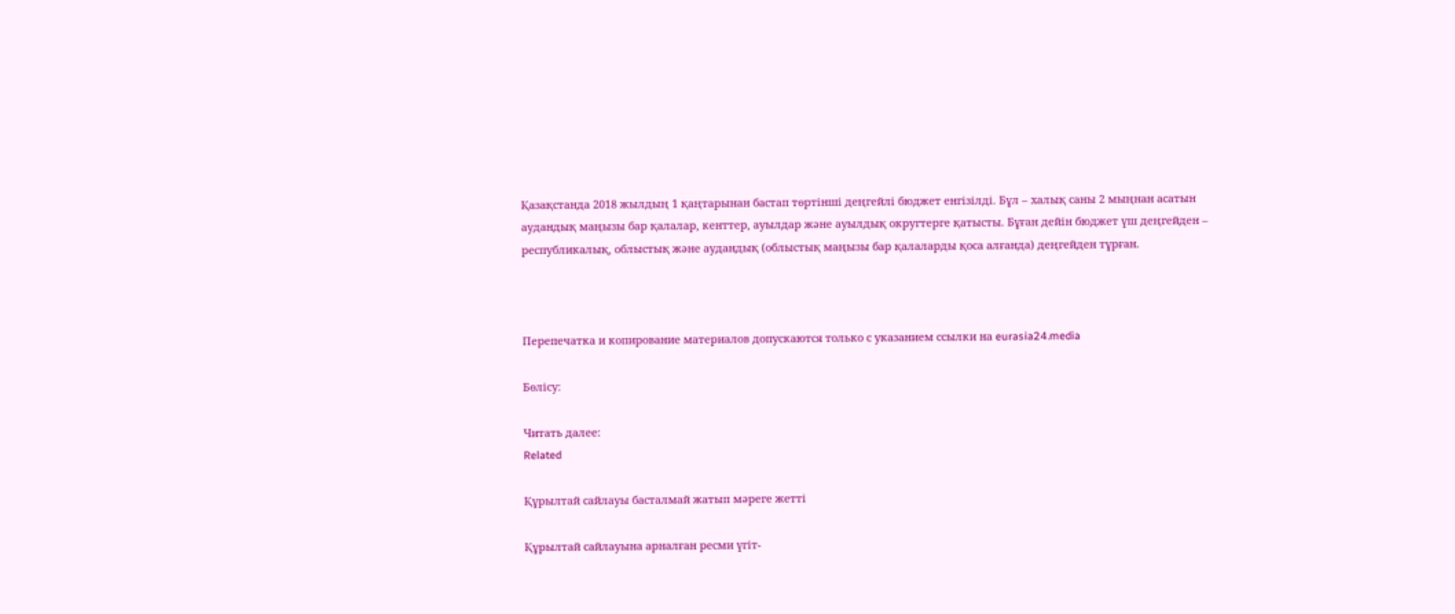Қазақстанда 2018 жылдың 1 қаңтарынан бастап төртінші деңгейлі бюджет енгізілді. Бұл – халық саны 2 мыңнан асатын аудандық маңызы бар қалалар, кенттер, ауылдар және ауылдық округтерге қатысты. Бұған дейін бюджет үш деңгейден – республикалық, облыстық және аудандық (облыстық маңызы бар қалаларды қоса алғанда) деңгейден тұрған.



Перепечатка и копирование материалов допускаются только с указанием ссылки на eurasia24.media

Бөлісу:

Читать далее:
Related

Құрылтай сайлауы басталмай жатып мәреге жетті

Құрылтай сайлауына арналған ресми үгіт-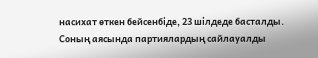насихат өткен бейсенбіде, 23 шілдеде басталды. Соның аясында партиялардың сайлауалды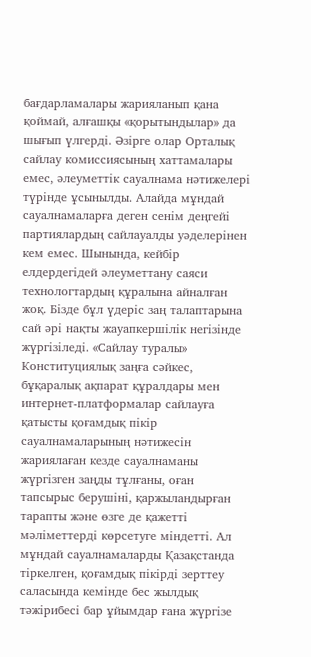бағдарламалары жарияланып қана қоймай, алғашқы «қорытындылар» да шығып үлгерді. Әзірге олар Орталық сайлау комиссиясының хаттамалары емес, әлеуметтік сауалнама нәтижелері түрінде ұсынылды. Алайда мұндай сауалнамаларға деген сенім деңгейі партиялардың сайлауалды уәделерінен кем емес. Шынында, кейбір елдердегідей әлеуметтану саяси технологтардың құралына айналған жоқ. Бізде бұл үдеріс заң талаптарына сай әрі нақты жауапкершілік негізінде жүргізіледі. «Сайлау туралы» Конституциялық заңға сәйкес, бұқаралық ақпарат құралдары мен интернет-платформалар сайлауға қатысты қоғамдық пікір сауалнамаларының нәтижесін жариялаған кезде сауалнаманы жүргізген заңды тұлғаны, оған тапсырыс берушіні, қаржыландырған тарапты және өзге де қажетті мәліметтерді көрсетуге міндетті. Ал мұндай сауалнамаларды Қазақстанда тіркелген, қоғамдық пікірді зерттеу саласында кемінде бес жылдық тәжірибесі бар ұйымдар ғана жүргізе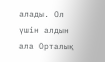алады. Ол үшін алдын ала Орталық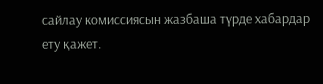сайлау комиссиясын жазбаша түрде хабардар ету қажет.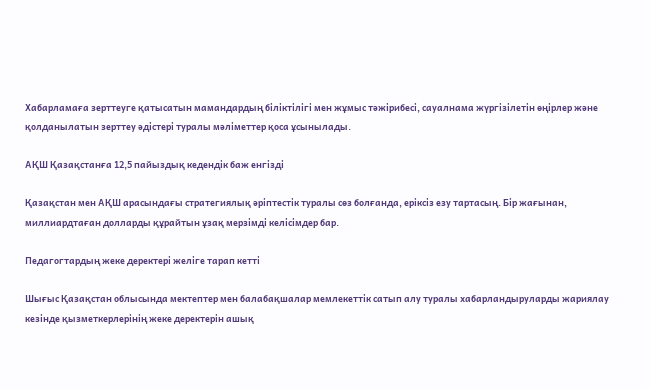Хабарламаға зерттеуге қатысатын мамандардың біліктілігі мен жұмыс тәжірибесі, сауалнама жүргізілетін өңірлер және қолданылатын зерттеу әдістері туралы мәліметтер қоса ұсынылады.

АҚШ Қазақстанға 12,5 пайыздық кедендік баж енгізді

Қазақстан мен АҚШ арасындағы стратегиялық әріптестік туралы сөз болғанда, еріксіз езу тартасың. Бір жағынан, миллиардтаған долларды құрайтын ұзақ мерзімді келісімдер бар.

Педагогтардың жеке деректері желіге тарап кетті

Шығыс Қазақстан облысында мектептер мен балабақшалар мемлекеттік сатып алу туралы хабарландыруларды жариялау кезінде қызметкерлерінің жеке деректерін ашық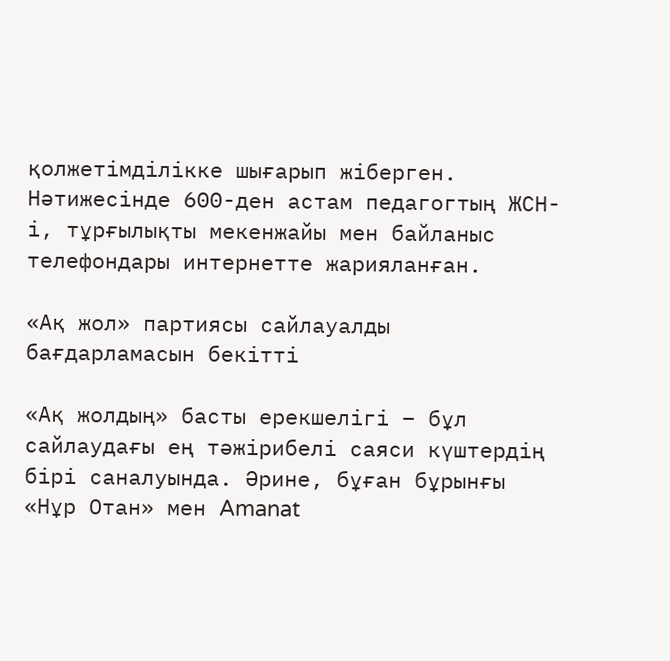қолжетімділікке шығарып жіберген. Нәтижесінде 600-ден астам педагогтың ЖСН-і, тұрғылықты мекенжайы мен байланыс телефондары интернетте жарияланған.

«Ақ жол» партиясы сайлауалды бағдарламасын бекітті

«Ақ жолдың» басты ерекшелігі – бұл сайлаудағы ең тәжірибелі саяси күштердің бірі саналуында. Әрине, бұған бұрынғы «Нұр Отан» мен Amanat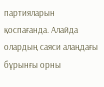партияларын қоспағанда. Алайда олардың саяси алаңдағы бұрынғы орны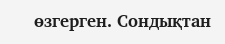өзгерген. Сондықтан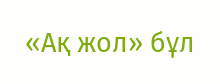«Ақ жол» бұл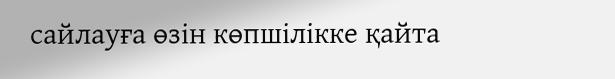сайлауға өзін көпшілікке қайта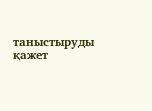таныстыруды қажет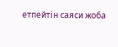етпейтін саяси жоба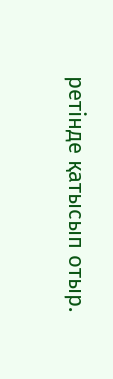ретінде қатысып отыр.